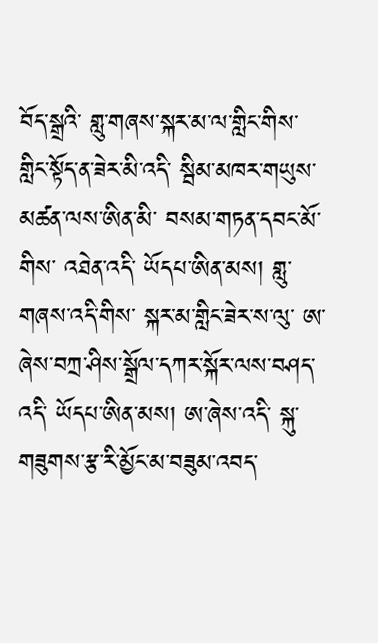བོད་སྒྲའི་ གླུ་གཞས་སྐར་མ་ལ་གླིང་གིས་ གླིང་སྟོད་ན་ཟེར་མི་འདི་ སྦིམ་མཁར་གཡུས་མཚན་ལས་ཨིན་མི་ བསམ་གཏན་དབང་མོ་གིས་ འཐེན་འདི་ ཡོདཔ་ཨིན་མས། གླུ་གཞས་འདི་གིས་ སྐར་མ་གླིང་ཟེར་ས་ལུ་ ཨ་ཞེས་བཀྲ་ཤིས་སྒྲོལ་དཀར་སྐོར་ལས་བཤད་འདི་ ཡོདཔ་ཨིན་མས། ཨ་ཞེས་འདི་ སྐུ་གཟུགས་རྩ་རི་མྱོང་མ་བཟུམ་འབད་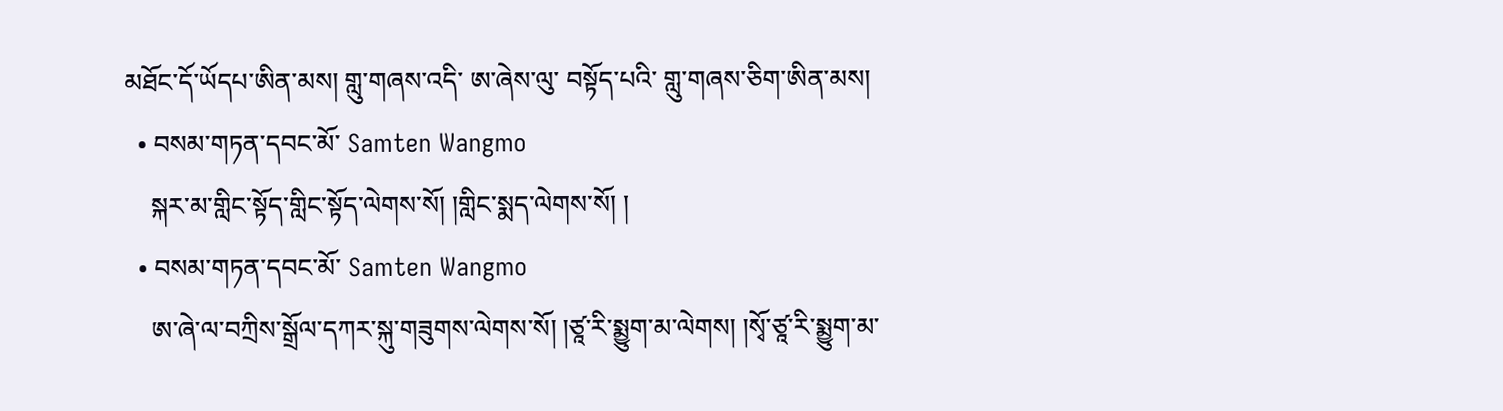མཐོང་དོ་ཡོདཔ་ཨིན་མས། གླུ་གཞས་འདི་ ཨ་ཞེས་ལུ་ བསྟོད་པའི་ གླུ་གཞས་ཅིག་ཨིན་མས།
  • བསམ་གཏན་དབང་མོ་ Samten Wangmo
    སྐར་མ་གླིང་སྟོད་གླིང་སྟོད་ལེགས་སོ། །གླིང་སྨད་ལེགས་སོ། །
  • བསམ་གཏན་དབང་མོ་ Samten Wangmo
    ཨ་ཞེ་ལ་བཀྲིས་སྒྲོལ་དཀར་སྐུ་གཟུགས་ལེགས་སོ། །ཙཱ་རི་སྨྱུག་མ་ལེགས། །སྭོ་ཙཱ་རི་སྨྱུག་མ་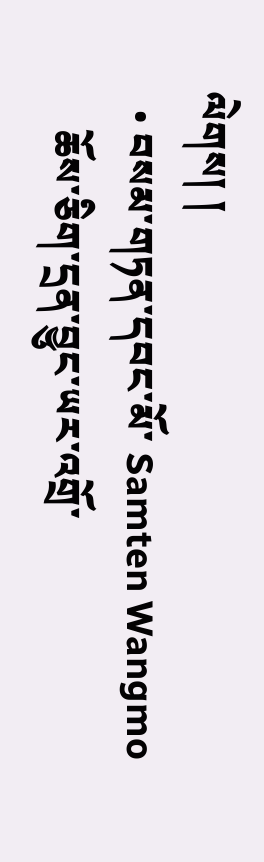ལེགས། །
  • བསམ་གཏན་དབང་མོ་ Samten Wangmo
    ཆོས་ཅིག་དྲན་བྱུང་ཡར་འགྲོ་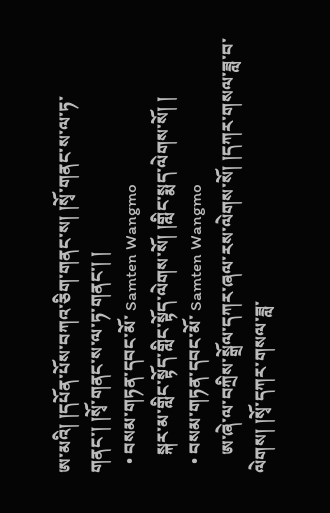ཨ་མའི། །དཔོན་པོས་བཀའ་ཅིག་གནང་ས། །སྭོ་གནང་ས་ལ་ཏ་གནང་། །སྭོ་གནང་ས་ལ་ཏ་གནང་། །
  • བསམ་གཏན་དབང་མོ་ Samten Wangmo
    སྐར་མ་གླིང་སྟོད་གླིང་སྟོད་ལེགས་སོ། །གླིང་སྨད་ལེགས་སོ། །
  • བསམ་གཏན་དབང་མོ་ Samten Wangmo
    ཨ་ཞེ་ལ་བཀྲིས་སྒྲོལ་དཀར་ཞལ་རས་ལེགས་སོ། །དཀར་གསལ་ཟླ་བ་ལེགས། །སྭོ་དཀར་གསལ་ཟླ་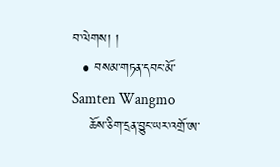བ་ལེགས། །
  • བསམ་གཏན་དབང་མོ་ Samten Wangmo
    ཆོས་ཅིག་དྲན་བྱུང་ཡར་འགྲོ་ཨ་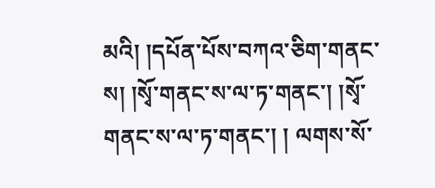མའི། །དཔོན་པོས་བཀའ་ཅིག་གནང་ས། །སྭོ་གནང་ས་ལ་ཏ་གནང་། །སྭོ་གནང་ས་ལ་ཏ་གནང་། ། ལགས་སོ་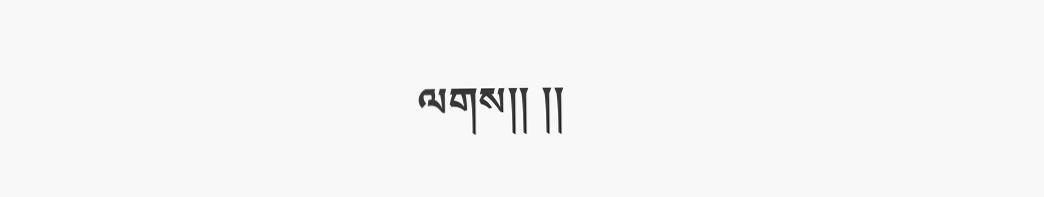ལགས།། །།